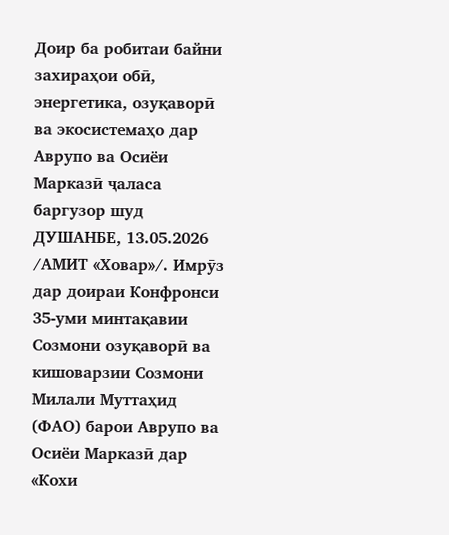Доир ба робитаи байни захираҳои обӣ, энергетика, озуқаворӣ ва экосистемаҳо дар Аврупо ва Осиёи Марказӣ ҷаласа баргузор шуд
ДУШАНБЕ, 13.05.2026 /АМИТ «Ховар»/. Имрӯз дар доираи Конфронси 35-уми минтақавии Созмони озуқаворӣ ва кишоварзии Созмони Милали Муттаҳид (ФАО) барои Аврупо ва Осиёи Марказӣ дар «Кохи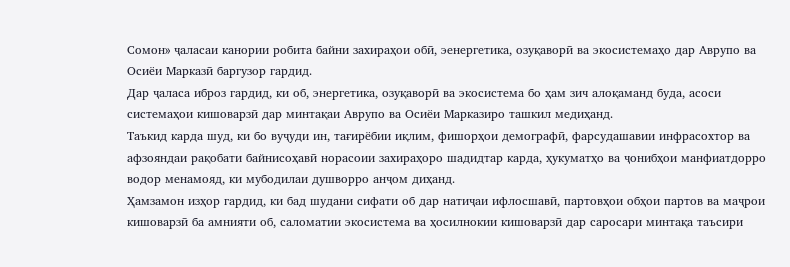Сомон» ҷаласаи канории робита байни захираҳои обӣ, эенергетика, озуқаворӣ ва экосистемаҳо дар Аврупо ва Осиёи Марказӣ баргузор гардид.
Дар ҷаласа иброз гардид, ки об, энергетика, озуқаворӣ ва экосистема бо ҳам зич алоқаманд буда, асоси системаҳои кишоварзӣ дар минтақаи Аврупо ва Осиёи Марказиро ташкил медиҳанд.
Таъкид карда шуд, ки бо вуҷуди ин, тағирёбии иқлим, фишорҳои демографӣ, фарсудашавии инфрасохтор ва афзояндаи рақобати байнисоҳавӣ норасоии захираҳоро шадидтар карда, ҳукуматҳо ва ҷонибҳои манфиатдорро водор менамояд, ки мубодилаи душворро анҷом диҳанд.
Ҳамзамон изҳор гардид, ки бад шудани сифати об дар натиҷаи ифлосшавӣ, партовҳои обҳои партов ва маҷрои кишоварзӣ ба амнияти об, саломатии экосистема ва ҳосилнокии кишоварзӣ дар саросари минтақа таъсири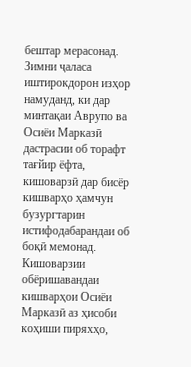бештар мерасонад.
Зимни ҷаласа иштирокдорон изҳор намуданд, ки дар минтақаи Аврупо ва Осиёи Марказӣ дастрасии об торафт тағйир ёфта, кишоварзӣ дар бисёр кишварҳо ҳамчун бузургтарин истифодабарандаи об боқӣ мемонад.
Кишоварзии обёришавандаи кишварҳои Осиёи Марказӣ аз ҳисоби коҳиши пиряхҳо,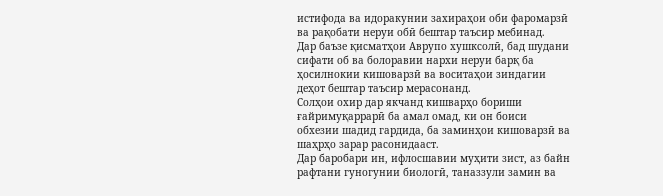истифода ва идоракунии захираҳои оби фаромарзӣ ва рақобати неруи обӣ бештар таъсир мебинад.
Дар баъзе қисматҳои Аврупо хушксолӣ, бад шудани сифати об ва болоравии нархи неруи барқ ба ҳосилнокии кишоварзӣ ва воситаҳои зиндагии деҳот бештар таъсир мерасонанд.
Солҳои охир дар якчанд кишварҳо бориши ғайримуқаррарӣ ба амал омад, ки он боиси обхезии шадид гардида, ба заминҳои кишоварзӣ ва шаҳрҳо зарар расонидааст.
Дар баробари ин, ифлосшавии муҳити зист, аз байн рафтани гуногунии биологӣ, таназзули замин ва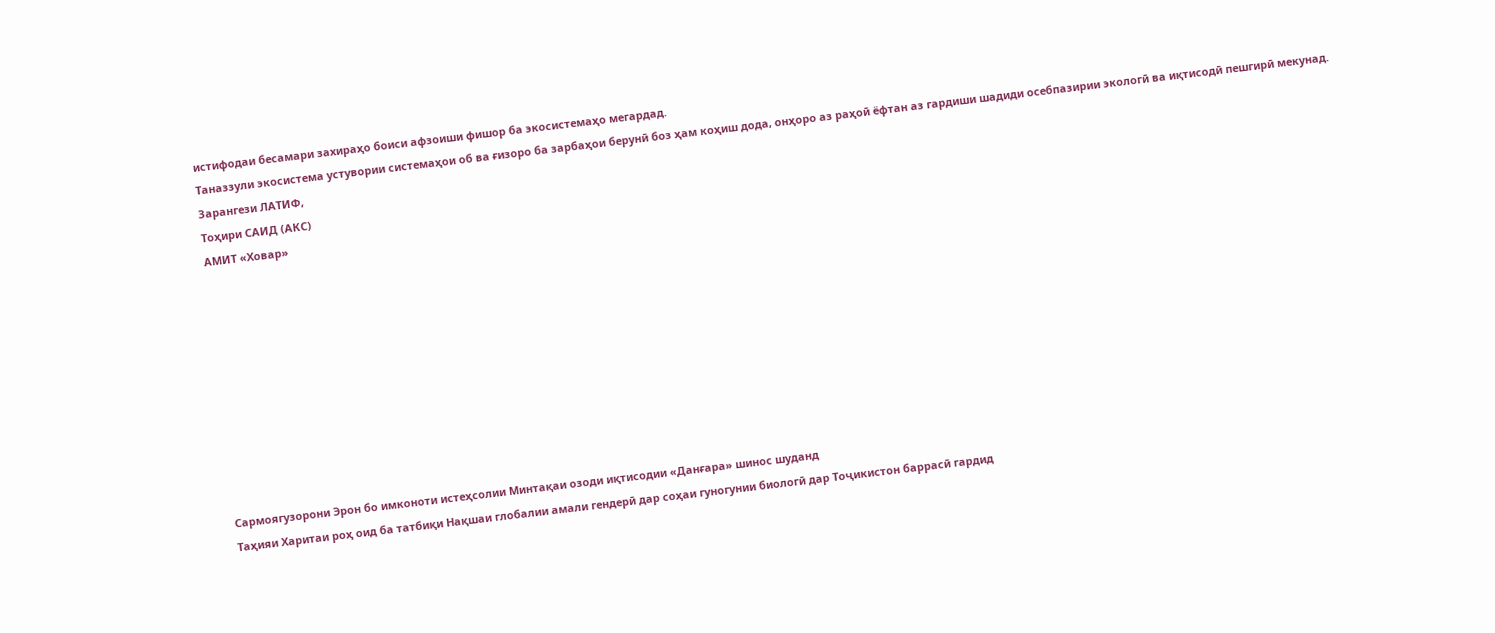истифодаи бесамари захираҳо боиси афзоиши фишор ба экосистемаҳо мегардад.
Таназзули экосистема устувории системаҳои об ва ғизоро ба зарбаҳои берунӣ боз ҳам коҳиш дода, онҳоро аз раҳоӣ ёфтан аз гардиши шадиди осебпазирии экологӣ ва иқтисодӣ пешгирӣ мекунад.
Зарангези ЛАТИФ,
Тоҳири САИД (АКС)
АМИТ «Ховар»










Сармоягузорони Эрон бо имконоти истеҳсолии Минтақаи озоди иқтисодии «Данғара» шинос шуданд
Таҳияи Харитаи роҳ оид ба татбиқи Нақшаи глобалии амали гендерӣ дар соҳаи гуногунии биологӣ дар Тоҷикистон баррасӣ гардид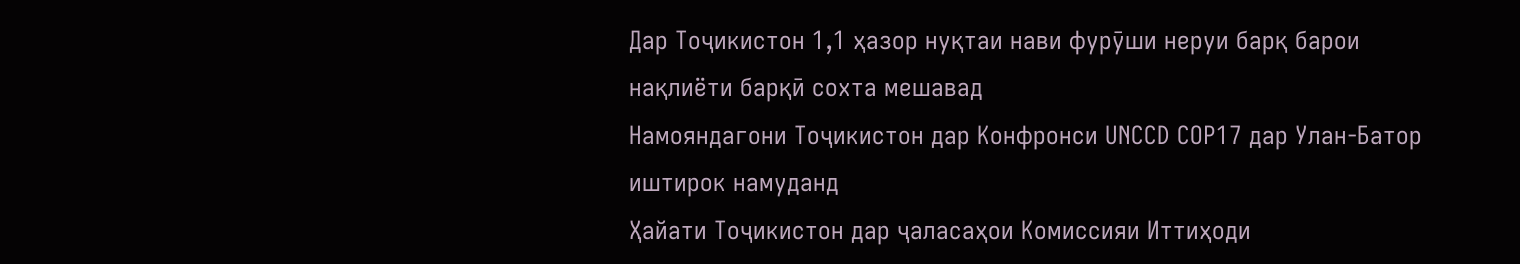Дар Тоҷикистон 1,1 ҳазор нуқтаи нави фурӯши неруи барқ барои нақлиёти барқӣ сохта мешавад
Намояндагони Тоҷикистон дар Конфронси UNCCD COP17 дар Улан-Батор иштирок намуданд
Ҳайати Тоҷикистон дар ҷаласаҳои Комиссияи Иттиҳоди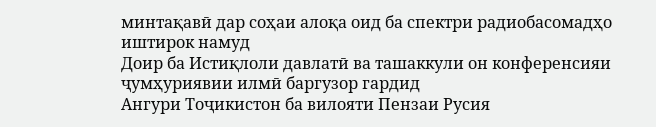минтақавӣ дар соҳаи алоқа оид ба спектри радиобасомадҳо иштирок намуд
Доир ба Истиқлоли давлатӣ ва ташаккули он конференсияи ҷумҳуриявии илмӣ баргузор гардид
Ангури Тоҷикистон ба вилояти Пензаи Русия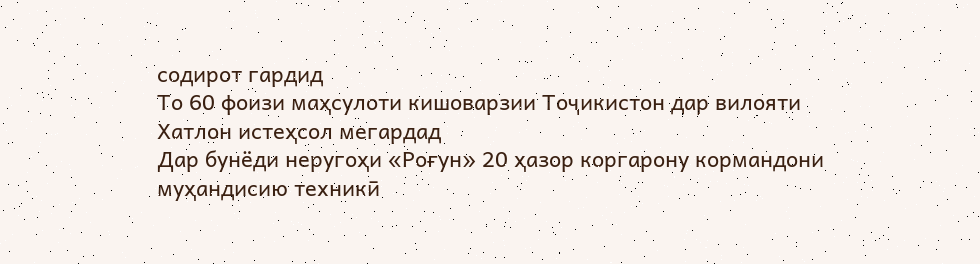содирот гардид
То 60 фоизи маҳсулоти кишоварзии Тоҷикистон дар вилояти Хатлон истеҳсол мегардад
Дар бунёди неругоҳи «Роғун» 20 ҳазор коргарону кормандони муҳандисию техникӣ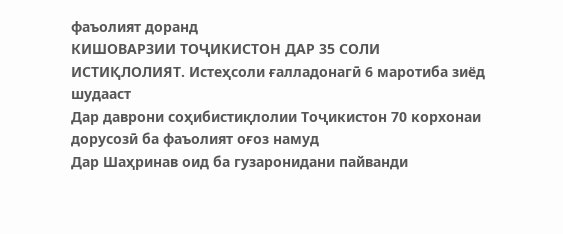фаъолият доранд
КИШОВАРЗИИ ТОҶИКИСТОН ДАР 35 СОЛИ ИСТИҚЛОЛИЯТ. Истеҳсоли ғалладонагӣ 6 маротиба зиёд шудааст
Дар даврони соҳибистиқлолии Тоҷикистон 70 корхонаи дорусозӣ ба фаъолият оғоз намуд
Дар Шаҳринав оид ба гузаронидани пайванди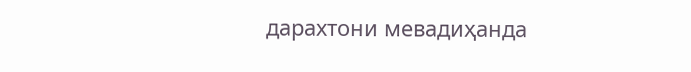дарахтони мевадиҳанда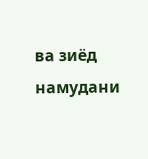ва зиёд намудани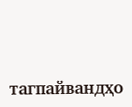тагпайвандҳо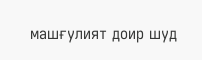машғулият доир шуд